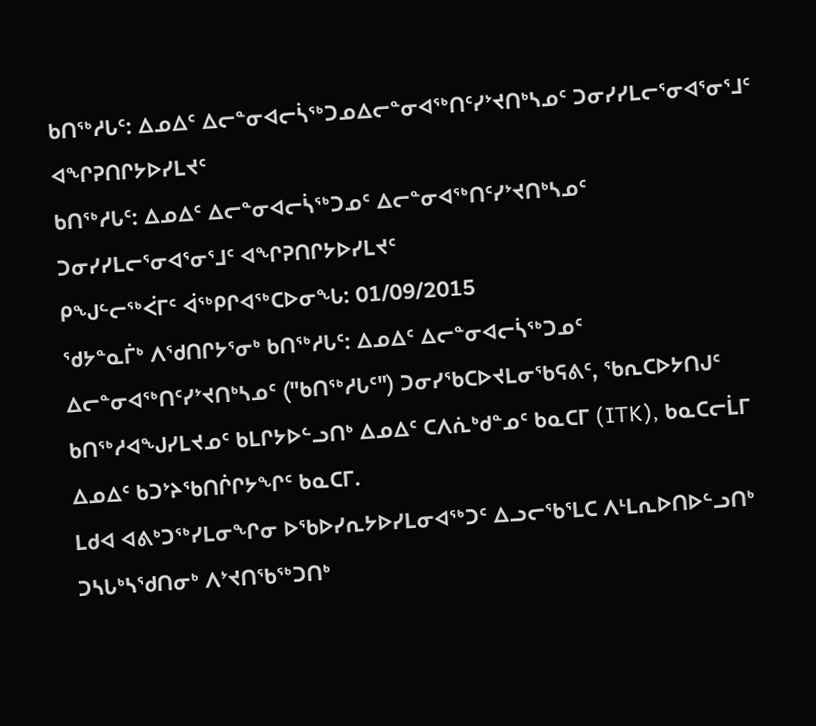ᑲᑎᖅᓱᒐᑦ: ᐃᓄᐃᑦ ᐃᓕᓐᓂᐊᓕᓵᖅᑐᓄᐃᓕᓐᓂᐊᖅᑎᑦᓯᔾᔪᑎᒃᓴᓄᑦ ᑐᓂᓯᓯᒪᓕᕐᓂᐊᕐᓂᕐᒧᑦ ᐊᖏᕈᑎᒋᔭᐅᓯᒪᔪᑦ
ᑲᑎᖅᓱᒐᑦ: ᐃᓄᐃᑦ ᐃᓕᓐᓂᐊᓕᓵᖅᑐᓄᑦ ᐃᓕᓐᓂᐊᖅᑎᑦᓯᔾᔪᑎᒃᓴᓄᑦ ᑐᓂᓯᓯᒪᓕᕐᓂᐊᕐᓂᕐᒧᑦ ᐊᖏᕈᑎᒋᔭᐅᓯᒪᔪᑦ
ᑭᖑᓪᓕᖅᐹᒥᑦ ᐋᖅᑭᒋᐊᖅᑕᐅᓂᖓ: 01/09/2015
ᖁᔭᓐᓇᒦᒃ ᐱᖁᑎᒋᔭᕐᓂᒃ ᑲᑎᖅᓱᒐᑦ: ᐃᓄᐃᑦ ᐃᓕᓐᓂᐊᓕᓵᖅᑐᓄᑦ ᐃᓕᓐᓂᐊᖅᑎᑦᓯᔾᔪᑎᒃᓴᓄᑦ ("ᑲᑎᖅᓱᒐᑦ") ᑐᓂᓯᖃᑕᐅᔪᒪᓂᖃᕋᕕᑦ, ᖃᕆᑕᐅᔭᑎᒍᑦ ᑲᑎᖅᓱᐊᖑᓯᒪᔪᓄᑦ ᑲᒪᒋᔭᐅᓪᓗᑎᒃ ᐃᓄᐃᑦ ᑕᐱᕇᒃᑯᓐᓄᑦ ᑲᓇᑕᒥ (ITK), ᑲᓇᑕᓕᒫᒥ ᐃᓄᐃᑦ ᑲᑐᔾᔨᖃᑎᒌᒋᔭᖏᑦ ᑲᓇᑕᒥ.
ᒪᑯᐊ ᐊᕕᒃᑐᖅᓯᒪᓂᖏᓂ ᐅᖃᐅᓯᕆᔭᐅᓯᒪᓂᐊᖅᑐᑦ ᐃᓗᓕᖃᕐᒪᑕ ᐱᒻᒪᕆᐅᑎᐅᓪᓗᑎᒃ ᑐᓴᒐᒃᓴᖁᑎᓂᒃ ᐱᔾᔪᑎᖃᖅᑐᑎᒃ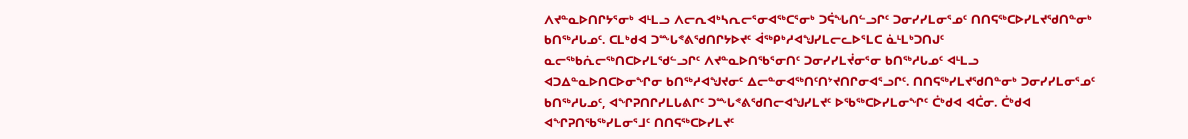ᐱᔪᓐᓇᐅᑎᒋᔭᕐᓂᒃ ᐊᒻᒪᓗ ᐱᓕᕆᐊᒃᓴᕆᓕᕐᓂᐊᖅᑕᕐᓂᒃ ᑐᕌᖓᑎᓪᓗᒋᑦ ᑐᓂᓯᓯᒪᓂᕐᓄᑦ ᑎᑎᕋᖅᑕᐅᓯᒪᔪᖁᑎᓐᓂᒃ ᑲᑎᖅᓱᒐᓄᑦ. ᑕᒪᒃᑯᐊ ᑐᖖᒐᕝᕕᖁᑎᒋᔭᐅᔪᑦ ᐋᖅᑭᒃᓱᐊᖑᓯᒪᓕᓚᐅᕐᒪᑕ ᓈᒻᒪᒃᑐᑎᒍᑦ ᓇᓕᖅᑲᕇᓕᖅᑎᑕᐅᓯᒪᖁᓪᓗᒋᑦ ᐱᔪᓐᓇᐅᑎᖃᕐᓂᑎᑦ ᑐᓂᓯᓯᒪᔫᓂᕐᓂ ᑲᑎᖅᓱᒐᓄᑦ ᐊᒻᒪᓗ ᐊᑐᐃᓐᓇᐅᑎᑕᐅᓂᖏᓂ ᑲᑎᖅᓱᐊᖑᔪᓂᑦ ᐃᓕᓐᓂᐊᖅᑎᑦᑎᔾᔪᑎᒋᓂᐊᕐᓗᒋᑦ. ᑎᑎᕋᖅᓯᒪᔪᖁᑎᓐᓂᒃ ᑐᓂᓯᓯᒪᓂᕐᓄᑦ ᑲᑎᖅᓱᒐᓄᑦ, ᐊᖏᕈᑎᒋᓯᒪᒐᕕᒋᑦ ᑐᖖᒐᕝᕕᖁᑎᓕᐊᖑᓯᒪᔪᑦ ᐅᖃᖅᑕᐅᓯᒪᓂᖏᑦ ᑖᒃᑯᐊ ᐊᑖᓂ. ᑖᒃᑯᐊ ᐊᖏᕈᑎᖃᖅᓯᒪᓂᕐᒧᑦ ᑎᑎᕋᖅᑕᐅᓯᒪᔪᑦ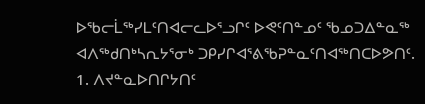ᐅᖃᓕᒫᖅᓯᒪᑦᑎᐊᓕᓚᐅᕐᓗᒋᑦ ᐅᕙᑦᑎᓐᓄᑦ ᖃᓄᑐᐃᓐᓇᖅ ᐊᐱᖅᑯᑎᒃᓴᕆᔭᕐᓂᒃ ᑐᑭᓯᒋᐊᕐᕕᖃᕈᓐᓇᑦᑎᐊᖅᑎᑕᐅᕗᑎᑦ.
1. ᐱᔪᓐᓇᐅᑎᒋᔭᑎᑦ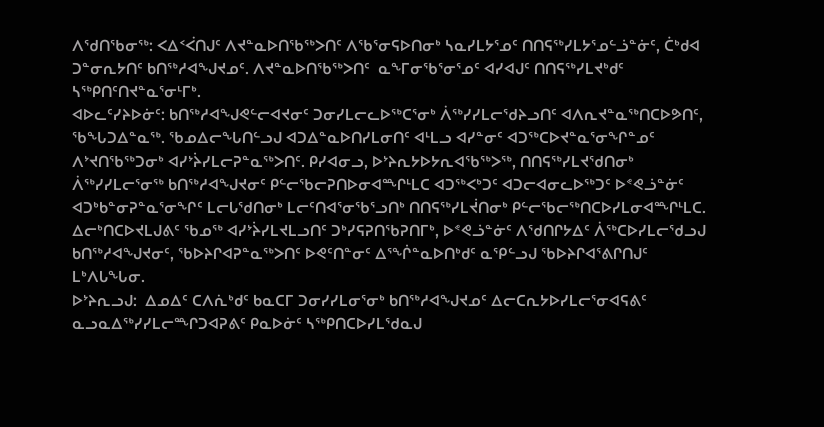ᐱᖁᑎᖃᓂᖅ: ᐸᐃᑉᐹᑎᒍᑦ ᐱᔪᓐᓇᐅᑎᖃᖅᐳᑎᑦ ᐱᖃᕐᓂᕋᐅᑎᓂᒃ ᓴᓇᓯᒪᔭᕐᓄᑦ ᑎᑎᕋᖅᓯᒪᔭᕐᓄᓪᓘᓐᓃᑦ, ᑖᒃᑯᐊ ᑐᓐᓂᕆᔭᑎᑦ ᑲᑎᖅᓱᐊᖑᔪᓄᑦ. ᐱᔪᓐᓇᐅᑎᖃᖅᐳᑎᑦ  ᓇᖕᒥᓂᖃᕐᓂᕐᓄᑦ ᐊᓯᐊᒍᑦ ᑎᑎᕋᖅᓯᒪᔪᒃᑯᑦ ᓴᖅᑭᑎᑦᑎᔪᓐᓇᕐᓂᒻᒥᒃ.
ᐊᐅᓚᑦᓯᔨᐅᓃᑦ: ᑲᑎᖅᓱᐊᖑᕙᓪᓕᐊᔪᓂᑦ ᑐᓂᓯᒪᓕᓚᐅᖅᑕᕐᓂᒃ ᐲᖅᓯᓯᒪᓕᖁᔨᓗᑎᑦ ᐊᐱᕆᔪᓐᓇᖅᑎᑕᐅᕗᑎᑦ, ᖃᖓᑐᐃᓐᓇᖅ. ᖃᓄᐃᓕᖓᑎᓪᓗᒍ ᐊᑐᐃᓐᓇᐅᑎᓯᒪᓂᑎᑦ ᐊᒻᒪᓗ ᐊᓯᓐᓂᑦ ᐊᑐᖅᑕᐅᔪᓐᓇᕐᓂᖏᓐᓄᑦ ᐱᔾᔪᑎᖃᖅᑐᓂᒃ ᐊᓯᔾᔩᓯᒪᓕᕈᓐᓇᖅᐳᑎᑦ. ᑭᓯᐊᓂᓗ, ᐅᔾᔨᕆᔭᐅᔭᕆᐊᖃᖅᐳᖅ, ᑎᑎᕋᖅᓯᒪᔪᖁᑎᓂᒃ ᐲᖅᓯᓯᒪᓕᕐᓂᖅ ᑲᑎᖅᓱᐊᖑᔪᓂᑦ ᑭᓪᓕᖃᓕᕈᑎᐅᓂᐊᖖᒋᒻᒪᑕ ᐊᑐᖅᐸᒃᑐᑦ ᐊᑐᓕᐊᓂᓚᐅᖅᑐᑦ ᐅᕝᕙᓘᓐᓃᑦ ᐊᑐᒃᑲᓐᓂᕈᓐᓇᕐᓂᖏᑦ ᒪᓕᒐᖁᑎᓂᒃ ᒪᓕᑦᑎᐊᕐᓂᖃᕐᓗᑎᒃ ᑎᑎᕋᖅᓯᒪᔫᑎᓂᒃ ᑭᓪᓕᖃᓕᖅᑎᑕᐅᓯᒪᓂᐊᖖᒋᒻᒪᑕ. ᐃᓕᒃᑎᑕᐅᔪᒪᒍᕕᑦ ᖃᓄᖅ ᐊᓯᔾᔩᓯᒪᔪᒪᓗᑎᑦ ᑐᒃᓯᕋᕈᑎᖃᕈᑎᒥᒃ, ᐅᕝᕙᓘᓐᓃᑦ ᐱᖁᑎᒋᔭᐃᑦ ᐲᖅᑕᐅᓯᒪᓕᖁᓗᒍ ᑲᑎᖅᓱᐊᖑᔪᓂᑦ, ᖃᐅᔨᒋᐊᕈᓐᓇᖅᐳᑎᑦ ᐅᕙᑦᑎᓐᓂᑦ ᐃᕐᖐᓐᓇᐅᑎᒃᑯᑦ ᓇᕿᓪᓗᒍ ᖃᐅᔨᒋᐊᕐᕕᒋᑎᒍᑦ ᒪᒃᐱᒐᖓᓂ.
ᐅᔾᔨᕆᓗᒍ:  ᐃᓄᐃᑦ ᑕᐱᕇᒃᑯᑦ ᑲᓇᑕᒥ ᑐᓂᓯᓯᒪᓂᕐᓂᒃ ᑲᑎᖅᓱᐊᖑᔪᓄᑦ ᐃᓕᑕᕆᔭᐅᓯᒪᓕᕐᓂᐊᕋᕕᑦ ᓇᓗᓇᐃᖅᓯᓯᒪᓕᖖᒋᑐᐊᕈᕕᑦ ᑭᓇᐅᓃᑦ ᓴᖅᑭᑎᑕᐅᓯᒪᖁᓇᒍ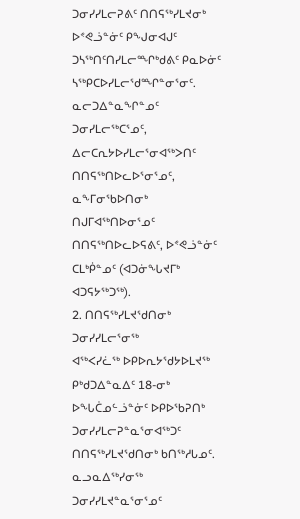ᑐᓂᓯᓯᒪᓕᕈᕕᑦ ᑎᑎᕋᖅᓯᒪᔪᓂᒃ ᐅᕝᕙᓘᓐᓃᑦ ᑭᖑᓂᐊᒍᑦ ᑐᓴᖅᑎᑦᑎᓯᒪᓕᖖᒋᒃᑯᕕᑦ ᑭᓇᐅᓃᑦ ᓴᖅᑭᑕᐅᓯᒪᓕᖁᖖᒋᓐᓂᕐᓂᑦ. ᓇᓕᑐᐃᓐᓇᖏᓐᓄᑦ ᑐᓂᓯᒪᓕᖅᑕᕐᓄᑦ, ᐃᓕᑕᕆᔭᐅᓯᒪᓕᕐᓂᐊᖅᐳᑎᑦ ᑎᑎᕋᖅᑎᐅᓚᐅᕐᓂᕐᓄᑦ, ᓇᖕᒥᓂᖃᐅᑎᓂᒃ ᑎᒍᒥᐊᖅᑎᐅᓂᕐᓄᑦ ᑎᑎᕋᖅᑎᐅᓚᐅᕋᕕᑦ, ᐅᕝᕙᓘᓐᓃᑦ ᑕᒪᒃᑮᓐᓄᑦ (ᐊᑐᓃᖓᔪᒥᒃ ᐊᑐᕋᔭᖅᑐᖅ).
2. ᑎᑎᕋᖅᓯᒪᔪᖁᑎᓂᒃ ᑐᓂᓯᓯᒪᓕᕐᓂᖅ
ᐊᖅᐸᓯᓛᖅ ᐅᑭᐅᕆᔭᖁᔭᐅᒪᔪᖅ
ᑭᒃᑯᑐᐃᓐᓇᐃᑦ 18-ᓂᒃ ᐅᖓᑖᓄᓪᓘᓐᓃᑦ ᐅᑭᐅᖃᕈᑎᒃ ᑐᓂᓯᓯᒪᓕᕈᓐᓇᕐᓂᐊᖅᑐᑦ ᑎᑎᕋᖅᓯᒪᔪᖁᑎᓂᒃ ᑲᑎᖅᓱᒐᓄᑦ.
ᓇᓗᓇᐃᖅᓯᓂᖅ ᑐᓂᓯᓯᒪᔪᓐᓇᕐᓂᕐᓄᑦ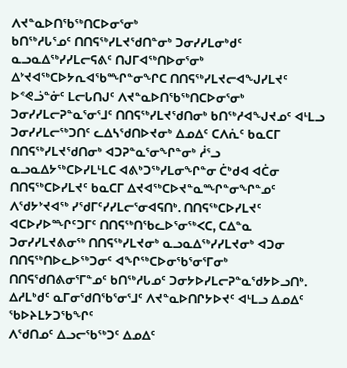ᐱᔪᓐᓇᐅᑎᖃᖅᑎᑕᐅᓂᕐᓂᒃ
ᑲᑎᖅᓱᒐᕐᓄᑦ ᑎᑎᕋᖅᓯᒪᔪᖁᑎᓐᓂᒃ ᑐᓂᓯᓯᒪᓂᒃᑯᑦ ᓇᓗᓇᐃᖅᓯᓯᒪᓕᕋᕕᑦ ᑎᒍᒥᐊᖅᑎᐅᓂᕐᓂᒃ ᐃᔾᔪᐊᖅᑕᐅᔭᕆᐊᖃᖖᒋᓐᓂᖏᑕ ᑎᑎᕋᖅᓯᒪᔪᓕᐊᖑᓯᒪᔪᑦ ᐅᕝᕙᓘᓐᓃᑦ ᒪᓕᒐᑎᒍᑦ ᐱᔪᓐᓇᐅᑎᖃᖅᑎᑕᐅᓂᕐᓂᒃ ᑐᓂᓯᓯᒪᓕᕈᓐᓇᕐᓂᕐᒧᑦ ᑎᑎᕋᖅᓯᒪᔪᖁᑎᓂᒃ ᑲᑎᖅᓱᐊᖑᔪᓄᑦ ᐊᒻᒪᓗ ᑐᓂᓯᓯᒪᓕᖅᑐᑎᑦ ᓚᐃᓴᖁᑎᐅᔪᓂᒃ ᐃᓄᐃᑦ ᑕᐱᕇᑦ ᑲᓇᑕᒥ ᑎᑎᕋᖅᓯᒪᔪᖁᑎᓂᒃ ᐊᑐᕈᓐᓇᕐᓂᖏᓐᓂᒃ ᓲᕐᓗ ᓇᓗᓇᐃᔭᖅᑕᐅᓯᒪᒻᒪᑕ ᐊᕕᒃᑐᖅᓯᒪᓂᖏᓐᓂ ᑖᒃᑯᐊ ᐊᑖᓂ ᑎᑎᕋᖅᑕᐅᓯᒪᔪᑦ ᑲᓇᑕᒥ ᐃᔪᐊᖅᑕᐅᔪᓐᓇᖖᒋᓐᓂᖏᓐᓄᑦ ᐱᖁᔭᔾᔪᐊᖅ ᓯᖁᒥᑦᓯᓯᒪᓕᕐᓂᐊᕋᑎᒃ. ᑎᑎᕋᖅᑕᐅᓯᒪᔪᑦ ᐊᑕᐅᓯᐅᖖᒋᑦᑐᒥᑦ ᑎᑎᕋᖅᑎᖃᓚᐅᕐᓂᖅᐸᑕ, ᑕᐃᓐᓇ ᑐᓂᓯᓯᒪᔪᕕᓂᖅ ᑎᑎᕋᖅᓯᒪᔪᓂᒃ ᓇᓗᓇᐃᖅᓯᓯᒪᔪᓂᒃ ᐊᑐᓂ ᑎᑎᕋᖅᑎᐅᓚᐅᖅᑐᓂᑦ ᐊᖏᖅᑕᐅᓂᖃᕐᓂᕐᒥᓂᒃ ᑎᑎᕋᖁᑎᕕᓂᕐᒥᓐᓄᑦ ᑲᑎᖅᓱᒐᓄᑦ ᑐᓂᔭᐅᓯᒪᓕᕈᓐᓇᖁᔭᐅᓗᑎᒃ.
ᐃᓱᒪᒃᑯᑦ ᓇᒥᓂᖁᑎᖃᕐᓂᕐᒧᑦ ᐱᔪᓐᓇᐅᑎᒋᔭᐅᔪᑦ ᐊᒻᒪᓗ ᐃᓄᐃᑦ ᖃᐅᔨᒪᔭᑐᖃᖏᑦ
ᐱᖁᑎᓄᑦ ᐃᓗᓕᖃᖅᑐᑦ ᐃᓄᐃᑦ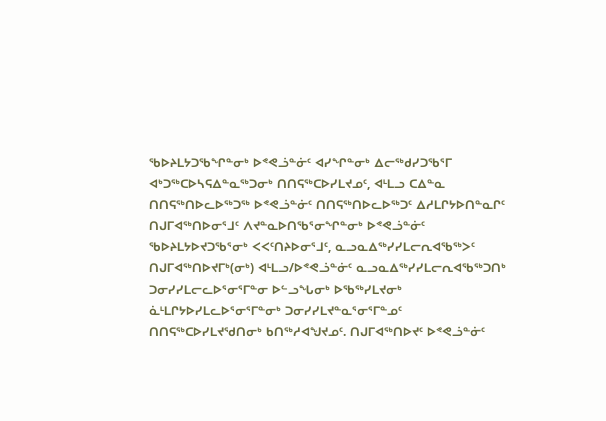ᖃᐅᔨᒪᔭᑐᖃᖏᓐᓂᒃ ᐅᕝᕙᓘᓐᓃᑦ ᐊᓯᖏᓐᓂᒃ ᐃᓕᖅᑯᓯᑐᖃᕐᒥ ᐊᒃᑐᖅᑕᐅᓴᕋᐃᓐᓇᖅᑐᓂᒃ ᑎᑎᕋᖅᑕᐅᓯᒪᔪᓄᑦ, ᐊᒻᒪᓗ ᑕᐃᓐᓇ ᑎᑎᕋᖅᑎᐅᓚᐅᖅᑐᖅ ᐅᕝᕙᓘᓐᓃᑦ ᑎᑎᕋᖅᑎᐅᓚᐅᖅᑐᑦ ᐃᓱᒪᒋᔭᐅᑎᓐᓇᒋᑦ ᑎᒍᒥᐊᖅᑎᐅᓂᕐᒧᑦ ᐱᔪᓐᓇᐅᑎᖃᕐᓂᖏᓐᓂᒃ ᐅᕝᕙᓘᓐᓃᑦ ᖃᐅᔨᒪᔭᐅᔪᑐᖃᕐᓂᒃ ᐸᐸᑦᑎᔨᐅᓂᕐᒧᑦ, ᓇᓗᓇᐃᖅᓯᓯᒪᓕᕆᐊᖃᖅᐳᑦ ᑎᒍᒥᐊᖅᑎᐅᔪᒥᒃ(ᓂᒃ) ᐊᒻᒪᓗ/ᐅᕝᕙᓘᓐᓃᑦ ᓇᓗᓇᐃᖅᓯᓯᒪᓕᕆᐊᖃᖅᑐᑎᒃ ᑐᓂᓯᓯᒪᓕᓚᐅᕐᓂᕐᒥᓐᓂ ᐅᓪᓗᖓᓂᒃ ᐅᖃᖅᓯᒪᔪᓂᒃ ᓈᒻᒪᒋᔭᐅᓯᒪᓚᐅᕐᓂᕐᒥᓐᓂᒃ ᑐᓂᓯᓯᒪᔪᓐᓇᕐᓂᕐᒥᓐᓄᑦ ᑎᑎᕋᖅᑕᐅᓯᒪᔪᖁᑎᓂᒃ ᑲᑎᖅᓱᐊᖑᔪᓄᑦ. ᑎᒍᒥᐊᖅᑎᐅᔪᑦ ᐅᕝᕙᓘᓐᓃᑦ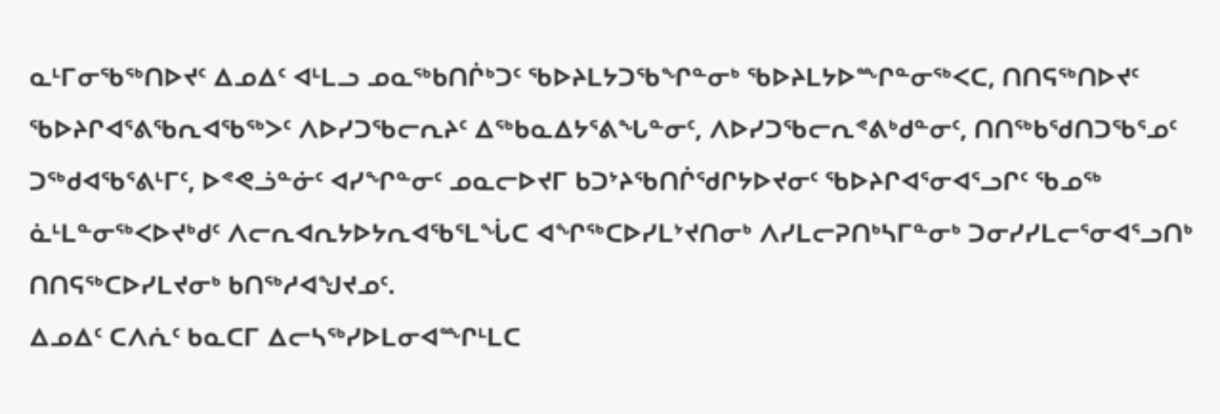ᓇᒻᒥᓂᖃᖅᑎᐅᔪᑦ ᐃᓄᐃᑦ ᐊᒻᒪᓗ ᓄᓇᖅᑲᑎᒌᒃᑐᑦ ᖃᐅᔨᒪᔭᑐᖃᖏᓐᓂᒃ ᖃᐅᔨᒪᔭᐅᖖᒋᓐᓂᖅᐸᑕ, ᑎᑎᕋᖅᑎᐅᔪᑦ ᖃᐅᔨᒋᐊᕐᕕᖃᕆᐊᖃᖅᐳᑦ ᐱᐅᓯᑐᖃᓕᕆᔨᑦ ᐃᖅᑲᓇᐃᔭᕐᕕᖓᓐᓂᑦ, ᐱᐅᓯᑐᖃᓕᕆᕝᕕᒃᑯᓐᓂᑦ, ᑎᑎᖅᑲᖁᑎᑐᖃᕐᓄᑦ ᑐᖅᑯᐊᖃᕐᕕᒻᒥᑦ, ᐅᕝᕙᓘᓐᓃᑦ ᐊᓯᖏᓐᓂᑦ ᓄᓇᓕᐅᔪᒥ ᑲᑐᔾᔨᖃᑎᒌᖁᒋᔭᐅᔪᓂᑦ ᖃᐅᔨᒋᐊᕐᓂᐊᕐᓗᒋᑦ ᖃᓄᖅ ᓈᒻᒪᓐᓂᖅᐸᐅᔪᒃᑯᑦ ᐱᓕᕆᐊᕆᔭᐅᔭᕆᐊᖃᕐᒪᖔᑕ ᐊᖏᖅᑕᐅᓯᒪᔾᔪᑎᓂᒃ ᐱᓯᒪᓕᕈᑎᒃᓴᒥᓐᓂᒃ ᑐᓂᓯᓯᒪᓕᕐᓂᐊᕐᓗᑎᒃ ᑎᑎᕋᖅᑕᐅᓯᒪᔪᓂᒃ ᑲᑎᖅᓱᐊᖑᔪᓄᑦ.
ᐃᓄᐃᑦ ᑕᐱᕇᑦ ᑲᓇᑕᒥ ᐃᓕᓴᖅᓯᐅᒪᓂᐊᖖᒋᒻᒪᑕ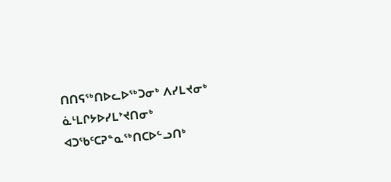ᑎᑎᕋᖅᑎᐅᓚᐅᖅᑐᓂᒃ ᐱᓯᒪᔪᓂᒃ ᓈᒻᒪᒋᔭᐅᓯᒪᔾᔪᑎᓂᒃ ᐊᑐᖃᑦᑕᕈᓐᓇᖅᑎᑕᐅᓪᓗᑎᒃ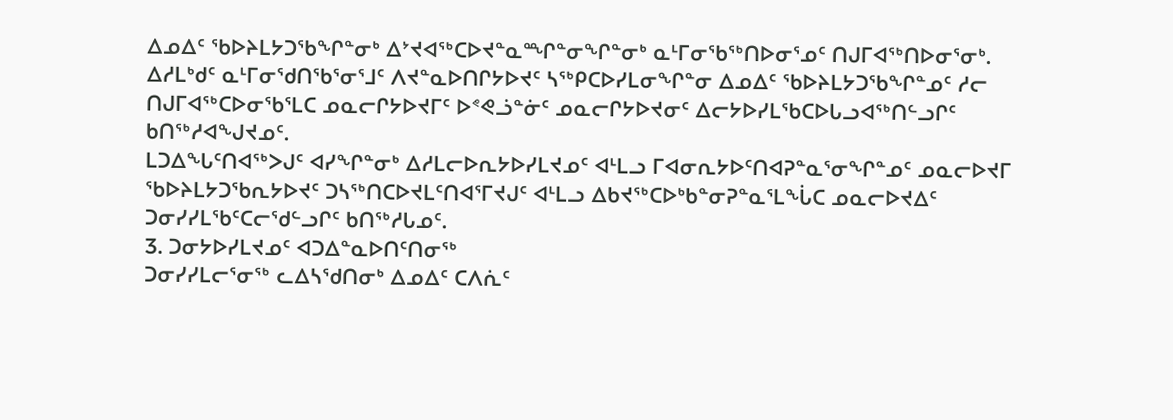ᐃᓄᐃᑦ ᖃᐅᔨᒪᔭᑐᖃᖏᓐᓂᒃ ᐃᔾᔪᐊᖅᑕᐅᔪᓐᓇᖖᒋᓐᓂᖏᓐᓂᒃ ᓇᒻᒥᓂᖃᖅᑎᐅᓂᕐᓄᑦ ᑎᒍᒥᐊᖅᑎᐅᓂᕐᓂᒃ. ᐃᓱᒪᒃᑯᑦ ᓇᒻᒥᓂᖁᑎᖃᕐᓂᕐᒧᑦ ᐱᔪᓐᓇᐅᑎᒋᔭᐅᔪᑦ ᓴᖅᑭᑕᐅᓯᒪᓂᖏᓐᓂ ᐃᓄᐃᑦ ᖃᐅᔨᒪᔭᑐᖃᖏᓐᓄᑦ ᓱᓕ ᑎᒍᒥᐊᖅᑕᐅᓂᖃᕐᒪᑕ ᓄᓇᓕᒋᔭᐅᔪᒥᑦ ᐅᕝᕙᓘᓐᓃᑦ ᓄᓇᓕᒋᔭᐅᔪᓂᑦ ᐃᓕᔭᐅᓯᒪᖃᑕᐅᒐᓗᐊᖅᑎᓪᓗᒋᑦ ᑲᑎᖅᓱᐊᖑᔪᓄᑦ.
ᒪᑐᐃᖓᑦᑎᐊᖅᐳᒍᑦ ᐊᓯᖏᓐᓂᒃ ᐃᓱᒪᓕᐅᕆᔭᐅᓯᒪᔪᓄᑦ ᐊᒻᒪᓗ ᒥᐊᓂᕆᔭᐅᑦᑎᐊᕈᓐᓇᕐᓂᖏᓐᓄᑦ ᓄᓇᓕᐅᔪᒥ ᖃᐅᔨᒪᔭᑐᖃᕆᔭᐅᔪᑦ ᑐᓴᖅᑎᑕᐅᔪᒪᑦᑎᐊᕐᒥᔪᒍᑦ ᐊᒻᒪᓗ ᐃᑲᔪᖅᑕᐅᒃᑲᓐᓂᕈᓐᓇᕐᒪᖔᑕ ᓄᓇᓕᐅᔪᐃᑦ ᑐᓂᓯᓯᒪᖃᑦᑕᓕᖁᓪᓗᒋᑦ ᑲᑎᖅᓱᒐᓄᑦ.
3. ᑐᓂᔭᐅᓯᒪᔪᓄᑦ ᐊᑐᐃᓐᓇᐅᑎᑦᑎᓂᖅ
ᑐᓂᓯᓯᒪᓕᕐᓂᖅ ᓚᐃᓴᖁᑎᓂᒃ ᐃᓄᐃᑦ ᑕᐱᕇᑦ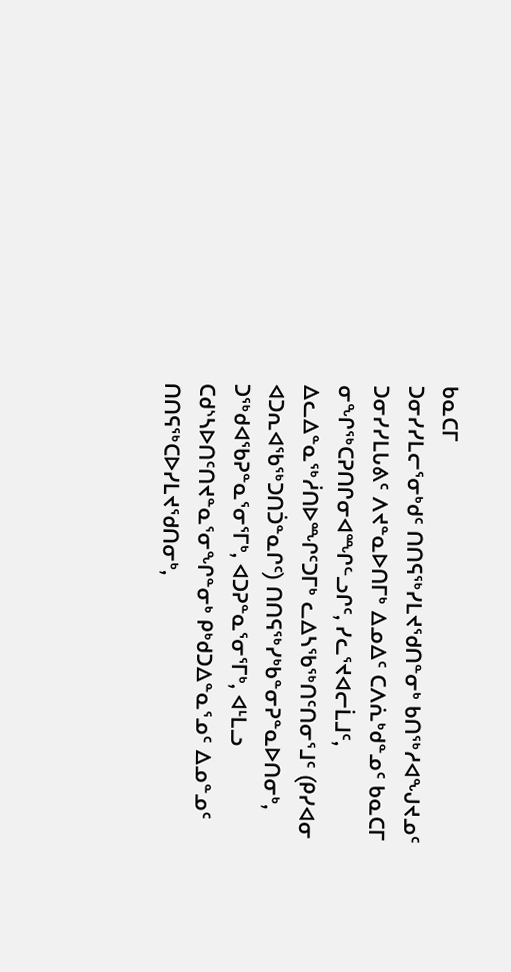ᑲᓇᑕᒥ
ᑐᓂᓯᓯᒪᓕᕐᓂᒃᑯᑦ ᑎᑎᕋᖅᓯᒪᔪᖁᑎᓐᓂᒃ ᑲᑎᖅᓱᐊᖑᔪᓄᑦ ᑐᓂᓯᓯᒪᒐᕕᑦ ᐱᔪᓐᓇᐅᑎᒥᒃ ᐃᓄᐃᑦ ᑕᐱᕇᒃᑯᓐᓄᑦ ᑲᓇᑕᒥ ᓂᖏᖅᑕᕈᑎᒋᓂᐊᖖᒋᓪᓗᒋᑦ, ᓯᓚᕐᔪᐊᓕᒫᒧᑦ, ᐃᓚᐃᓐᓇᖅᓲᑎᐅᙱᑦᑐᒥᒃ ᓚᐃᓴᖃᖅᑎᑦᑎᓂᕐᒧᑦ (ᑭᓯᐊᓂ ᐊᑐᕆᐊᖃᖅᑐᑎᑑᓐᓇᒋᑦ) ᑎᑎᕋᖅᓯᒃᑲᓐᓂᕈᓐᓇᐅᑎᓂᒃ, ᑐᖅᑯᐊᖃᕈᓐᓇᕐᓂᕐᒥᒃ, ᐊᑐᕈᓐᓇᕐᓂᕐᒥᒃ, ᐊᒻᒪᓗ ᑕᑯᔅᓴᐅᑎᑦᑎᔪᓐᓇᕐᓂᖏᓐᓂᒃ ᑭᒃᑯᑐᐃᓐᓇᕐᓄᑦ ᐃᓄᓐᓄᑦ ᑎᑎᕋᖅᑕᐅᓯᒪᔪᖁᑎᓂᒃ,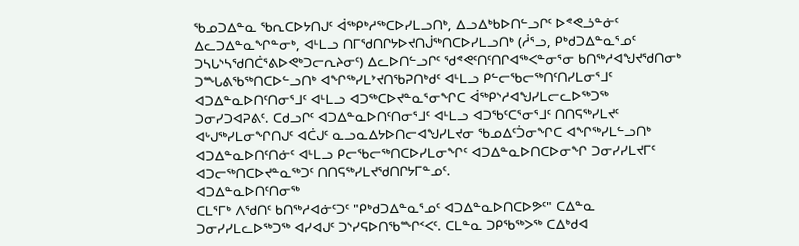ᖃᓄᑐᐃᓐᓇ ᖃᕆᑕᐅᔭᑎᒍᑦ ᐋᖅᑭᒃᓱᖅᑕᐅᓯᒪᓗᑎᒃ, ᐃᓗᐃᒃᑲᐅᑎᓪᓗᒋᑦ ᐅᕝᕙᓘᓐᓃᑦ ᐃᓚᑐᐃᓐᓇᖏᓐᓂᒃ, ᐊᒻᒪᓗ ᑎᒥᖁᑎᒋᔭᐅᔪᑎᒎᖅᑎᑕᐅᓯᒪᓗᑎᒃ (ᓲᕐᓗ, ᑭᒃᑯᑐᐃᓐᓇᕐᓄᑦ ᑐᓴᒐᔅᓴᖁᑎᑖᕐᕕᐅᕙᒃᑐᓕᕆᔨᓂᑦ) ᐃᓚᐅᑎᓪᓗᒋᑦ ᖁᕝᕙᑦᑎᑦᑎᒋᐊᖅᐸᓐᓂᕐᓂ ᑲᑎᖅᓱᐊᖑᔪᖁᑎᓂᒃ ᑐᖖᒐᕕᖃᖅᑎᑕᐅᓪᓗᑎᒃ ᐊᖏᖅᓯᒪᔾᔪᑎᖃᕈᑎᒃᑯᑦ ᐊᒻᒪᓗ ᑭᓪᓕᖃᓕᖅᑎᑦᑎᓯᒪᓂᕐᒧᑦ ᐊᑐᐃᓐᓇᐅᑎᑦᑎᓂᕐᒧᑦ ᐊᒻᒪᓗ ᐊᑐᖅᑕᐅᔪᓐᓇᕐᓂᖏᑕ ᐋᖅᑭᔅᓱᐊᖑᓯᒪᓕᓚᐅᖅᑐᖅ ᑐᓂᓯᑐᐊᕈᕕᑦ. ᑕᑯᓗᒋᑦ ᐊᑐᐃᓐᓇᐅᑎᑦᑎᓂᕐᒧᑦ ᐊᒻᒪᓗ ᐊᑐᖃᑦᑕᕐᓂᕐᒧᑦ ᑎᑎᕋᖅᓯᒪᔪᑦ ᐊᒡᒍᖅᓯᒪᓂᖏᑎᒍᑦ ᐊᑖᒍᑦ ᓇᓗᓇᐃᔭᐅᑎᓕᐊᖑᓯᒪᔪᓂ ᖃᓄᐃᑦᑑᓂᖏᑕ ᐊᖏᖅᓯᒪᓪᓗᑎᒃ ᐊᑐᐃᓐᓇᐅᑎᑦᑎᓃᑦ ᐊᒻᒪᓗ ᑭᓕᖃᓕᖅᑎᑕᐅᓯᒪᓂᖏᑦ ᐊᑐᐃᓐᓇᐅᑎᑕᐅᓂᖏ ᑐᓂᓯᓯᒪᔪᒥᑦ ᐊᑐᓕᖅᑎᑕᐅᔪᓐᓇᖅᑐᑦ ᑎᑎᕋᖅᓯᒪᔪᖁᑎᒋᔭᒥᓐᓄᑦ.
ᐊᑐᐃᓐᓇᐅᑎᑦᑎᓂᖅ
ᑕᒪᕐᒥᒃ ᐱᖁᑎᑦ ᑲᑎᖅᓱᐊᓃᑦᑐᑦ "ᑭᒃᑯᑐᐃᓐᓇᕐᓄᑦ ᐊᑐᐃᓐᓇᐅᑎᑕᐅᕗᑦ" ᑕᐃᓐᓇ ᑐᓂᓯᓯᒪᓚᐅᖅᑐᖅ ᐊᓯᐊᒍᑦ ᑐᔅᓯᕋᐅᑎᖃᖖᒋᑉᐸᑦ. ᑕᒪᓐᓇ ᑐᑭᖃᖅᐳᖅ ᑕᐃᒃᑯᐊ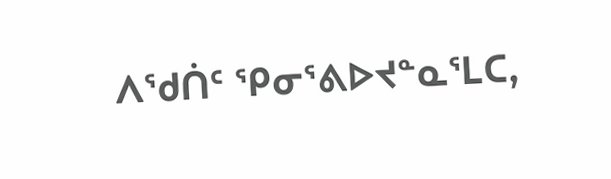ᐱᖁᑏᑦ ᕿᓂᕐᕕᐅᔪᓐᓇᕐᒪᑕ,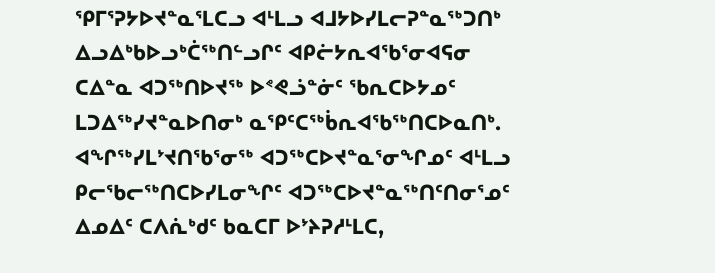ᕿᒥᕐᕈᔭᐅᔪᓐᓇᕐᒪᑕᓗ ᐊᒻᒪᓗ ᐊᒧᔭᐅᓯᒪᓕᕈᓐᓇᖅᑐᑎᒃ ᐃᓗᐃᒃᑲᐅᓗᒃᑖᖅᑎᓪᓗᒋᑦ ᐊᑭᓖᔭᕆᐊᖃᕐᓂᐊᕋᓂ ᑕᐃᓐᓇ ᐊᑐᖅᑎᐅᔪᖅ ᐅᕝᕙᓘᓐᓃᑦ ᖃᕆᑕᐅᔭᓄᑦ ᒪᑐᐃᖅᓯᔪᓐᓇᐅᑎᓂᒃ ᓇᕿᑦᑕᖅᑳᕆᐊᖃᖅᑎᑕᐅᓇᑎᒃ.
ᐊᖏᖅᓯᒪᔾᔪᑎᖃᕐᓂᖅ ᐊᑐᖅᑕᐅᔪᓐᓇᕐᓂᖏᓄᑦ ᐊᒻᒪᓗ ᑭᓕᖃᓕᖅᑎᑕᐅᓯᒪᓂᖏᑦ ᐊᑐᖅᑕᐅᔪᓐᓇᖅᑎᑦᑎᓂᕐᓄᑦ
ᐃᓄᐃᑦ ᑕᐱᕇᒃᑯᑦ ᑲᓇᑕᒥ ᐅᔾᔨᕈᓱᒻᒪᑕ,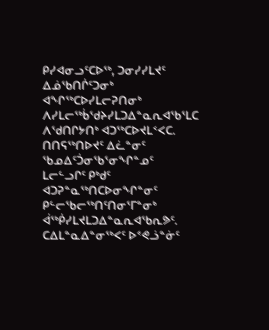ᑭᓯᐊᓂᓗᑦᑕᐅᖅ, ᑐᓂᓯᓯᒪᔪᑦ ᐃᓅᖃᑎᒌᑦᑐᓂᒃ ᐊᖏᖅᑕᐅᓯᒪᓕᕈᑎᓂᒃ ᐱᓯᒪᓕᖅᑳᖁᔨᓯᒪᑐᐃᓐᓇᕆᐊᖃᕐᒪᑕ ᐱᖁᑎᒋᔭᑎᒃ ᐊᑐᖅᑕᐅᔪᒪᑉᐸᑕ. ᑎᑎᕋᖅᑎᐅᔪᑦ ᐃᓛᓐᓂᑦ ᖃᓄᐃᑦᑑᓂᖃᕐᓂᖏᓐᓄᑦ ᒪᓕᓪᓗᒋᑦ ᑭᒃᑯᑦ ᐊᑐᕈᓐᓇᖅᑎᑕᐅᓂᖏᓐᓂᑦ ᑭᓪᓕᖃᓕᖅᑎᑦᑎᓂᕐᒥᓐᓂᒃ ᐋᖅᑮᓯᒪᔪᒪᑐᐃᓐᓇᕆᐊᖃᕆᕗᑦ. ᑕᐃᒪᓐᓇᐃᓐᓂᖅᐸᑦ ᐅᕝᕙᓘᓐᓃᑦ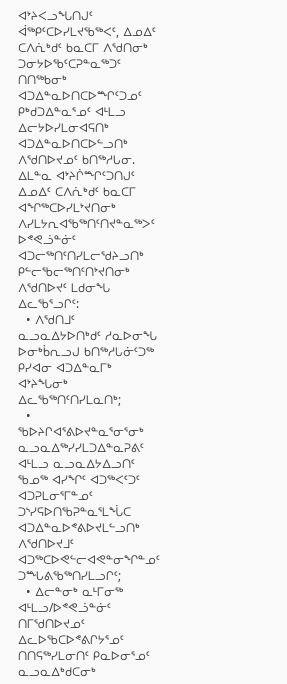ᐊᔾᔨᐸᓗᖓᑎᒍᑦ ᐋᖅᑭᑦᑕᐅᓯᒪᔪᖃᖅᐸᑦ, ᐃᓄᐃᑦ ᑕᐱᕇᒃᑯᑦ ᑲᓇᑕᒥ ᐱᖁᑎᓂᒃ ᑐᓂᔭᐅᖃᑦᑕᕈᓐᓇᖅᑐᑦ ᑎᑎᖅᑲᓂᒃ ᐊᑐᐃᓐᓇᐅᑎᑕᐅᖖᒋᑦᑐᓄᑦ ᑭᒃᑯᑐᐃᓐᓇᕐᓄᑦ ᐊᒻᒪᓗ ᐃᓕᔭᐅᓯᒪᓂᐊᕋᑎᒃ ᐊᑐᐃᓐᓇᐅᑎᑕᐅᓪᓗᑎᒃ ᐱᖁᑎᐅᔪᓄᑦ ᑲᑎᖅᓱᒐᓂ.
ᐃᒪᓐᓇ ᐊᔾᔨᒌᖖᒋᑦᑐᑎᒍᑦ ᐃᓄᐃᑦ ᑕᐱᕇᒃᑯᑦ ᑲᓇᑕᒥ ᐊᖏᖅᑕᐅᓯᒪᔾᔪᑎᓂᒃ ᐱᓯᒪᔭᕆᐊᖃᖅᑎᑦᑎᔪᓐᓇᖅᐳᑦ ᐅᕝᕙᓘᓐᓃᑦ ᐊᑐᓕᖅᑎᑦᑎᓯᒪᓕᖁᔨᓗᑎᒃ ᑭᓪᓕᖃᓕᖅᑎᑦᑎᔾᔪᑎᓂᒃ ᐱᖁᑎᐅᔪᑦ ᒪᑯᓂᖓ ᐃᓚᖃᕐᓗᒋᑦ:
  • ᐱᖁᑎᒧᑦ ᓇᓗᓇᐃᔭᐅᑎᒃᑯᑦ ᓱᓇᐅᓂᖓ ᐅᓂᒃᑳᕆᓗᒍ ᑲᑎᖅᓱᒐᓃᑦᑐᖅ ᑭᓯᐊᓂ ᐊᑐᐃᓐᓇᒥᒃ ᐊᔾᔨᖓᓂᒃ ᐃᓚᖃᖅᑎᑦᑎᓯᒪᓇᑎᒃ;
  • ᖃᐅᔨᒋᐊᕐᕕᐅᔪᓐᓇᕐᓂᕐᓂᒃ ᓇᓗᓇᐃᖅᓯᓯᒪᑐᐃᓐᓇᕈᕕᑦ ᐊᒻᒪᓗ ᓇᓗᓇᐃᔭᐃᓗᑎᑦ ᖃᓄᖅ ᐊᓯᖏᑦ ᐊᑐᖅᐸᑦᑐᑦ ᐊᑐᕈᒪᓂᕐᒥᓐᓄᑦ ᑐᔅᓯᕋᐅᑎᖃᕈᓐᓇᕐᒪᖔᑕ ᐊᑐᐃᓐᓇᐅᕝᕕᐅᔪᒪᓪᓗᑎᒃ  ᐱᖁᑎᐅᔪᒧᑦ ᐊᑐᖅᑕᐅᕙᓪᓕᐊᕙᓐᓂᖏᓐᓄᑦ ᑐᖖᒐᕕᖃᖅᑎᓯᒪᓗᒋᑦ;
  • ᐃᓕᓐᓂᒃ ᓇᒻᒥᓂᖅ ᐊᒻᒪᓗ/ᐅᕝᕙᓘᓐᓃᑦ ᑎᒥᖁᑎᐅᔪᓄᑦ ᐃᓚᐅᖃᑕᐅᕝᕕᒋᔭᕐᓄᑦ ᑎᑎᕋᖅᓯᒪᓂᑎᑦ ᑭᓇᐅᓂᕐᓄᑦ ᓇᓗᓇᐃᒃᑯᑕᓂᒃ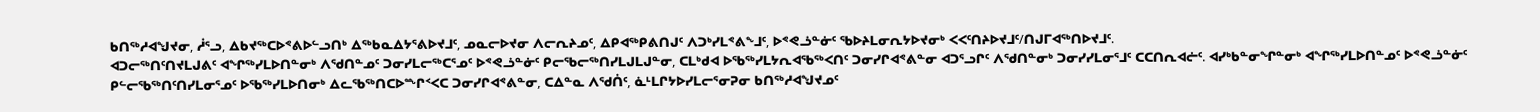ᑲᑎᖅᓱᐊᖑᔪᓂ, ᓲᕐᓗ, ᐃᑲᔪᖅᑕᐅᕝᕕᐅᓪᓗᑎᒃ ᐃᖅᑲᓇᐃᔭᕐᕕᐅᔪᒧᑦ, ᓄᓇᓕᐅᔪᓂ ᐱᓕᕆᔨᓄᑦ, ᐃᑭᐊᖅᑭᕕᑎᒍᑦ ᐱᑐᒃᓯᒪᕝᕕᖕᒧᑦ, ᐅᕝᕙᓘᓐᓃᑦ ᖃᐅᔨᒪᓂᕆᔭᐅᔪᓂᒃ ᐸᐸᑦᑎᔨᐅᔪᒧᑦ/ᑎᒍᒥᐊᖅᑎᐅᔪᒧᑦ.
ᐊᑐᓕᖅᑎᑦᑎᔪᒪᒍᕕᑦ ᐊᖏᖅᓯᒪᐅᑎᓐᓂᒃ ᐱᖁᑎᓐᓄᑦ ᑐᓂᓯᒪᓕᖅᑕᕐᓄᑦ ᐅᕝᕙᓘᓐᓃᑦ ᑭᓕᖃᓕᖅᑎᓯᒪᒍᒪᒍᓐᓂ, ᑕᒪᒃᑯᐊ ᐅᖃᖅᓯᒪᔭᕆᐊᖃᖅᐸᑎᑦ ᑐᓂᓯᒋᐊᕝᕕᓐᓂ ᐊᑐᕐᓗᒋᑦ ᐱᖁᑎᓐᓂᒃ ᑐᓂᓯᓯᒪᓂᕐᒧᑦ ᑕᑕᑎᕆᐊᓖᑦ. ᐊᓯᒃᑲᓐᓂᖏᓐᓂᒃ ᐊᖏᖅᓯᒪᐅᑎᓐᓄᑦ ᐅᕝᕙᓘᓐᓃᑦ ᑭᓪᓕᖃᖅᑎᑦᑎᓯᒪᓂᕐᓄᑦ ᐅᖃᖅᓯᒪᐅᑎᓂᒃ ᐃᓚᖃᖅᑎᑕᐅᖖᒋᑉᐸᑕ ᑐᓂᓯᒋᐊᕝᕕᓐᓂ, ᑕᐃᓐᓇ ᐱᖁᑏᑦ, ᓈᒻᒪᒋᔭᐅᓯᒪᓕᕐᓂᕈᓂ ᑲᑎᖅᓱᐊᖑᔪᓄᑦ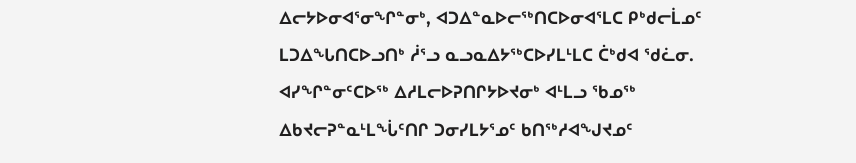ᐃᓕᔭᐅᓂᐊᕐᓂᖏᓐᓂᒃ, ᐊᑐᐃᓐᓇᐅᓕᖅᑎᑕᐅᓂᐊᕐᒪᑕ ᑭᒃᑯᓕᒫᓄᑦ ᒪᑐᐃᖓᑎᑕᐅᓗᑎᒃ ᓲᕐᓗ ᓇᓗᓇᐃᔭᖅᑕᐅᓯᒪᒻᒪᑕ ᑖᒃᑯᐊ ᖁᓛᓂ.
ᐊᓯᖏᓐᓂᑦᑕᐅᖅ ᐃᓱᒪᓕᐅᕈᑎᒋᔭᐅᔪᓂᒃ ᐊᒻᒪᓗ ᖃᓄᖅ ᐃᑲᔪᓕᕈᓐᓇᒻᒪᖔᑦᑎᒋ ᑐᓂᓯᒪᔭᕐᓄᑦ ᑲᑎᖅᓱᐊᖑᔪᓄᑦ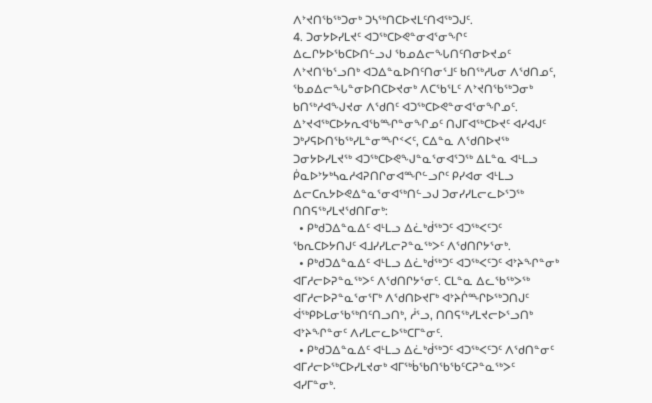ᐱᔾᔪᑎᖃᖅᑐᓂᒃ ᑐᓴᖅᑎᑕᐅᔪᒪᑦᑎᐊᖅᑐᒍᑦ.
4. ᑐᓂᔭᐅᓯᒪᔪᑦ ᐊᑐᖅᑕᐅᕙᓐᓂᐊᕐᓂᖏᑦ
ᐃᓚᒋᔭᐅᖃᑕᐅᑎᓪᓗᒍ ᖃᓄᐃᓕᖓᑎᑦᑎᓂᐅᔪᓄᑦ ᐱᔾᔪᑎᖃᕐᓗᑎᒃ ᐊᑐᐃᓐᓇᐅᑎᑦᑎᓂᕐᒧᑦ ᑲᑎᖅᓱᒐᓂ ᐱᖁᑎᓄᑦ, ᖃᓄᐃᓕᖓᓐᓂᐅᑎᑕᐅᔪᓂᒃ ᐱᑕᖃᕐᒪᑦ ᐱᔾᔪᑎᖃᖅᑐᓂᒃ ᑲᑎᖅᓱᐊᖑᔪᓂ ᐱᖁᑎᑦ ᐊᑐᖅᑕᐅᕙᓐᓂᐊᕐᓂᖏᓄᑦ. ᐃᔾᔪᐊᖅᑕᐅᔭᕆᐊᖃᖖᒋᓐᓂᖏᓄᑦ ᑎᒍᒥᐊᖅᑕᐅᔪᑦ ᐊᓯᐊᒍᑦ ᑐᒃᓯᕋᐅᑎᖃᖅᓯᒪᓐᓂᖖᒋᑉᐸᑦ, ᑕᐃᓐᓇ ᐱᖁᑎᐅᔪᖅ ᑐᓂᔭᐅᓯᒪᔪᖅ ᐊᑐᖅᑕᐅᕙᖑᓐᓇᕐᓂᐊᕐᑐᖅ ᐃᒪᓐᓇ ᐊᒻᒪᓗ ᑮᓇᐅᔾᔭᒃᓴᓇᓱᐊᕈᑎᒋᓂᐊᖖᒋᓪᓗᒋᑦ ᑭᓯᐊᓂ ᐊᒻᒪᓗ ᐃᓕᑕᕆᔭᐅᕙᐃᓐᓇᕐᓂᐊᖅᑎᓪᓗᒍ ᑐᓂᓯᓯᒪᓕᓚᐅᕐᑐᖅ ᑎᑎᕋᖅᓯᒪᔪᖁᑎᒥᓂᒃ:
  • ᑭᒃᑯᑐᐃᓐᓇᐃᑦ ᐊᒻᒪᓗ ᐃᓛᒃᑰᖅᑐᑦ ᐊᑐᖅᐸᑦᑐᑦ ᖃᕆᑕᐅᔭᑎᒍᑦ ᐊᒧᓯᓯᒪᓕᕈᓐᓇᖅᐳᑦ ᐱᖁᑎᒋᔭᕐᓂᒃ.
  • ᑭᒃᑯᑐᐃᓐᓇᐃᑦ ᐊᒻᒪᓗ ᐃᓛᒃᑰᖅᑐᑦ ᐊᑐᖅᐸᑦᑐᑦ ᐊᔾᔨᖏᓐᓂᒃ ᐊᒥᓱᓕᐅᕈᓐᓇᖅᐳᑦ ᐱᖁᑎᒋᔭᕐᓂᑦ. ᑕᒪᓐᓇ ᐃᓚᖃᖅᐳᖅ ᐊᒥᓱᓕᐅᕈᓐᓇᕐᓂᕐᒥᒃ ᐱᖁᑎᐅᔪᒥᒃ ᐊᔾᔨᒌᖖᒋᐅᖅᑐᑎᒍᑦ ᐋᖅᑭᐅᒪᓂᖃᖅᑎᑦᑎᓗᑎᒃ, ᓲᕐᓗ, ᑎᑎᕋᖅᓯᒪᔪᓕᐅᕐᓗᑎᒃ ᐊᔾᔨᖏᓐᓂᑦ ᐱᓯᒪᓕᓚᐅᖅᑕᒥᓐᓂᑦ.
  • ᑭᒃᑯᑐᐃᓐᓇᐃᑦ ᐊᒻᒪᓗ ᐃᓛᒃᑰᖅᑐᑦ ᐊᑐᖅᐸᑦᑐᑦ ᐱᖁᑎᓐᓂᑦ ᐊᒥᓱᓕᐅᖅᑕᐅᓯᒪᔪᓂᒃ ᐊᒥᖅᑳᖃᑎᖃᖃᑦᑕᕈᓐᓇᖅᐳᑦ ᐊᓯᒥᓐᓂᒃ.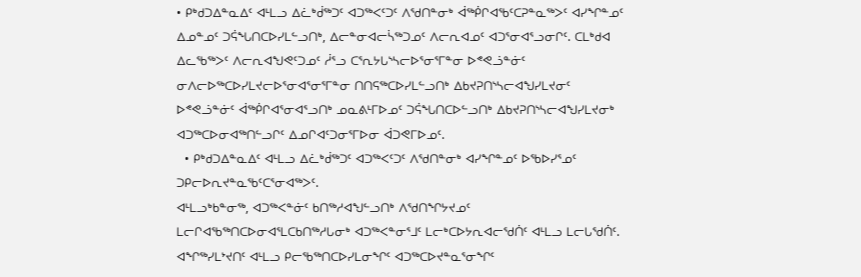• ᑭᒃᑯᑐᐃᓐᓇᐃᑦ ᐊᒻᒪᓗ ᐃᓛᒃᑰᖅᑐᑦ ᐊᑐᖅᐸᑦᑐᑦ ᐱᖁᑎᓐᓂᒃ ᐋᖅᑮᒋᐊᖃᑦᑕᕈᓐᓇᖅᐳᑦ ᐊᓯᖏᓐᓄᑦ ᐃᓄᓐᓄᑦ ᑐᕌᖓᑎᑕᐅᓯᒪᓪᓗᑎᒃ, ᐃᓕᓐᓂᐊᓕᓵᖅᑐᓄᑦ ᐱᓕᕆᐊᓄᑦ ᐊᑐᕐᓂᐊᕐᓗᓂᒋᑦ. ᑕᒪᒃᑯᐊ ᐃᓚᖃᖅᐳᑦ ᐱᓕᕆᐊᖑᕙᑦᑐᓄᑦ ᓲᕐᓗ ᑕᕐᕆᔭᒐᔅᓴᓕᐅᕐᓂᕐᒥᓐᓂ ᐅᕝᕙᓘᓐᓃᑦ ᓂᐱᓕᐅᖅᑕᐅᓯᒪᔪᓕᐅᕐᓂᐊᕐᓂᕐᒥᓐᓂ ᑎᑎᕋᖅᑕᐅᓯᒪᓪᓗᑎᒃ ᐃᑲᔪᕈᑎᔅᓴᓕᐊᖑᓯᒪᔪᓂᑦ ᐅᕝᕙᓘᓐᓃᑦ ᐋᖅᑮᒋᐊᕐᓂᐊᕐᓗᑎᒃ ᓄᓇᕕᒻᒥᐅᓄᑦ ᑐᕌᖓᑎᑕᐅᓪᓗᑎᒃ ᐃᑲᔪᕈᑎᔅᓴᓕᐊᖑᓯᒪᔪᓂᒃ ᐊᑐᖅᑕᐅᓂᐊᖅᑎᓪᓗᒋᑦ ᐃᓄᒋᐊᑦᑐᓂᕐᒥᐅᓂ ᐋᑐᕙᒥᐅᓄᑦ.
  • ᑭᒃᑯᑐᐃᓐᓇᐃᑦ ᐊᒻᒪᓗ ᐃᓛᒃᑰᖅᑐᑦ ᐊᑐᖅᐸᑦᑐᑦ ᐱᖁᑎᓐᓂᒃ ᐊᓯᖏᓐᓄᑦ ᐅᖃᐅᓯᕐᓄᑦ ᑐᑭᓕᐅᕆᔪᓐᓇᖃᑦᑕᕐᓂᐊᖅᐳᑦ.
ᐊᒻᒪᓗᒃᑲᓐᓂᖅ, ᐊᑐᖅᐸᓐᓃᑦ ᑲᑎᖅᓱᐊᖑᓪᓗᑎᒃ ᐱᖁᑎᖏᔭᔪᓄᑦ ᒪᓕᒋᐊᖃᖅᑎᑕᐅᓂᐊᕐᒪᑕᑲᑎᖅᓱᒐᓂᒃ ᐊᑐᖅᐸᓐᓂᕐᒧᑦ ᒪᓕᒃᑕᐅᔭᕆᐊᓕᖁᑏᑦ ᐊᒻᒪᓗ ᒪᓕᒐᖁᑏᑦ.
ᐊᖏᖅᓯᒪᔾᔪᑎᑦ ᐊᒻᒪᓗ ᑭᓕᖃᖅᑎᑕᐅᓯᒪᓂᖏᑦ ᐊᑐᖅᑕᐅᔪᓐᓇᕐᓂᖏᑦ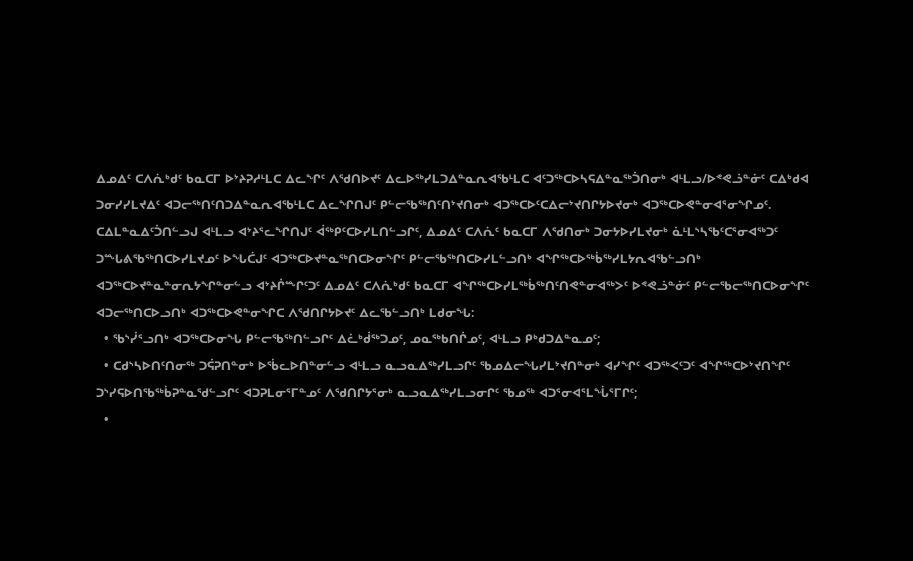ᐃᓄᐃᑦ ᑕᐱᕇᒃᑯᑦ ᑲᓇᑕᒥ ᐅᔾᔨᕈᓱᒻᒪᑕ ᐃᓚᖏᑦ ᐱᖁᑎᐅᔪᑦ ᐃᓚᐅᖅᓯᒪᑐᐃᓐᓇᕆᐊᖃᒻᒪᑕ ᐊᑦᑐᖅᑕᐅᓴᕋᐃᓐᓇᖅᑑᑎᓂᒃ ᐊᒻᒪᓗ/ᐅᕝᕙᓘᓐᓃᑦ ᑕᐃᒃᑯᐊ ᑐᓂᓯᓯᒪᔪᐃᑦ ᐊᑐᓕᖅᑎᑦᑎᑐᐃᓐᓇᕆᐊᖃᒻᒪᑕ ᐃᓚᖏᑎᒍᑦ ᑭᓪᓕᖃᖅᑎᑦᑎᔾᔪᑎᓂᒃ ᐊᑐᖅᑕᐅᑦᑕᐃᓕᔾᔪᑎᒋᔭᐅᔪᓂᒃ ᐊᑐᖅᑕᐅᕙᓐᓂᐊᕐᓂᖏᓄᑦ. ᑕᐃᒪᓐᓇᐃᑦᑑᑎᓪᓗᒍ ᐊᒻᒪᓗ ᐊᔾᔨᕐᓚᖏᑎᒍᑦ ᐋᖅᑭᑦᑕᐅᓯᒪᑎᓪᓗᒋᑦ, ᐃᓄᐃᑦ ᑕᐱᕇᑦ ᑲᓇᑕᒥ ᐱᖁᑎᓂᒃ ᑐᓂᔭᐅᓯᒪᔪᓂᒃ ᓈᒻᒪᔅᓴᖃᑦᑕᕐᓂᐊᖅᑐᑦ ᑐᖖᒐᕕᖃᖅᑎᑕᐅᓯᒪᔪᓄᑦ ᐅᖓᑖᒍᑦ ᐊᑐᖅᑕᐅᔪᓐᓇᖅᑎᑕᐅᓂᖏᑦ ᑭᓪᓕᖃᖅᑎᑕᐅᓯᒪᓪᓗᑎᒃ ᐊᖏᖅᑕᐅᖅᑳᖅᓯᒪᔭᕆᐊᖃᓪᓗᑎᒃ ᐊᑐᖅᑕᐅᔪᓐᓇᓐᓂᕆᔭᖏᓐᓂᓪᓗ ᐊᔾᔨᒌᖖᒋᑦᑐᑦ ᐃᓄᐃᑦ ᑕᐱᕇᒃᑯᑦ ᑲᓇᑕᒥ ᐊᖏᖅᑕᐅᓯᒪᖅᑳᖅᑎᑦᑎᕙᓐᓂᐊᖅᐳᑦ ᐅᕝᕙᓘᓐᓃᑦ ᑭᓪᓕᖃᓕᖅᑎᑕᐅᓂᖏᑦ ᐊᑐᓕᖅᑎᑕᐅᓗᑎᒃ ᐊᑐᖅᑕᐅᕙᓐᓂᖏᑕ ᐱᖁᑎᒋᔭᐅᔪᑦ ᐃᓚᖃᓪᓗᑎᒃ ᒪᑯᓂᖓ:
  • ᖃᔅᓰᕐᓗᑎᒃ ᐊᑐᖅᑕᐅᓂᖓ ᑭᓪᓕᖃᖅᑎᓪᓗᒋᑦ ᐃᓛᒃᑰᖅᑐᓄᑦ, ᓄᓇᖅᑲᑎᒌᓄᑦ, ᐊᒻᒪᓗ ᑭᒃᑯᑐᐃᓐᓇᓄᑦ;
  • ᑕᑯᔅᓴᐅᑎᑦᑎᓂᖅ ᑐᕌᕈᑎᓐᓂᒃ ᐅᖄᓚᐅᑎᓐᓂᓪᓗ ᐊᒻᒪᓗ ᓇᓗᓇᐃᖅᓯᒪᓗᒋᑦ ᖃᓄᐃᓕᖓᓯᒪᔾᔪᑎᓐᓂᒃ ᐊᓯᖏᑦ ᐊᑐᖅᐸᑦᑐᑦ ᐊᖏᖅᑕᐅᔾᔪᑎᖏᑦ ᑐᔅᓯᕋᐅᑎᖃᖅᑳᕈᓐᓇᖁᓪᓗᒋᑦ ᐊᑐᕈᒪᓂᕐᒥᓐᓄᑦ ᐱᖁᑎᒋᔭᕐᓂᒃ ᓇᓗᓇᐃᖅᓯᒪᓗᓂᒋᑦ ᖃᓄᖅ ᐊᑐᕐᓂᐊᕐᒪᖔᕐᒥᒋᑦ;
  •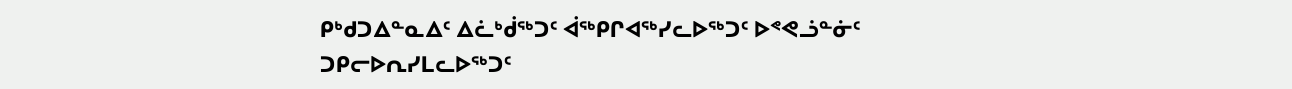ᑭᒃᑯᑐᐃᓐᓇᐃᑦ ᐃᓛᒃᑰᖅᑐᑦ ᐋᖅᑭᒋᐊᖅᓯᓚᐅᖅᑐᑦ ᐅᕝᕙᓘᓐᓃᑦ ᑐᑭᓕᐅᕆᓯᒪᓚᐅᖅᑐᑦ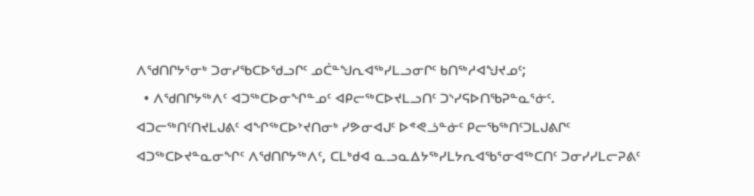ᐱᖁᑎᒋᔭᕐᓂᒃ ᑐᓂᓯᖃᑕᐅᖁᓗᒋᑦ ᓄᑖᓐᖑᕆᐊᖅᓯᒪᓗᓂᒋᑦ ᑲᑎᖅᓱᐊᖑᔪᓄᑦ;
  • ᐱᖁᑎᒋᔭᖅᐱᑦ ᐊᑐᖅᑕᐅᓂᖏᓐᓄᑦ ᐊᑭᓕᖅᑕᐅᔪᒪᓗᑎᑦ ᑐᔅᓯᕋᐅᑎᖃᕈᓐᓇᕐᓃᑦ.
ᐊᑐᓕᖅᑎᑦᑎᔪᒪᒍᕕᑦ ᐊᖏᖅᑕᐅᔾᔪᑎᓂᒃ ᓯᕗᓂᐊᒍᑦ ᐅᕝᕙᓘᓐᓃᑦ ᑭᓕᖃᖅᑎᑦᑐᒪᒍᕕᒋᑦ ᐊᑐᖅᑕᐅᔪᓐᓇᓂᖏᑦ ᐱᖁᑎᒋᔭᖅᐱᑦ, ᑕᒪᒃᑯᐊ ᓇᓗᓇᐃᔭᖅᓯᒪᔭᕆᐊᖃᕐᓂᐊᖅᑕᑎᑦ ᑐᓂᓯᓯᒪᓕᕈᕕᑦ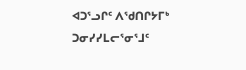ᐊᑐᕐᓗᒋᑦ ᐱᖁᑎᒋᔭᒥᒃ ᑐᓂᓯᓯᒪᓕᕐᓂᕐᒧᑦ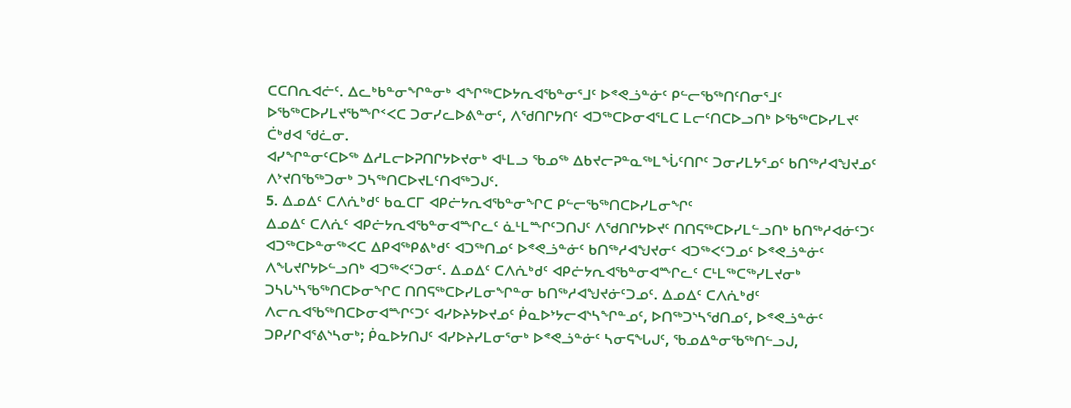ᑕᑕᑎᕆᐊᓖᑦ. ᐃᓚᒃᑲᓐᓂᖏᓐᓂᒃ ᐊᖏᖅᑕᐅᔭᕆᐊᖃᓐᓂᕐᒧᑦ ᐅᕝᕙᓘᓐᓃᑦ ᑭᓪᓕᖃᖅᑎᑦᑎᓂᕐᒧᑦ ᐅᖃᖅᑕᐅᓯᒪᔪᖃᖖᒋᑉᐸᑕ ᑐᓂᓯᓚᐅᕕᓐᓂᑦ, ᐱᖁᑎᒋᔭᑎᑦ ᐊᑐᖅᑕᐅᓂᐊᕐᒪᑕ ᒪᓕᑦᑎᑕᐅᓗᑎᒃ ᐅᖃᖅᑕᐅᓯᒪᔪᑦ ᑖᒃᑯᐊ ᖁᓛᓂ.
ᐊᓯᖏᓐᓂᑦᑕᐅᖅ ᐃᓱᒪᓕᐅᕈᑎᒋᔭᐅᔪᓂᒃ ᐊᒻᒪᓗ ᖃᓄᖅ ᐃᑲᔪᓕᕈᓐᓇᖅᒪᖔᑦᑎᒋᑦ ᑐᓂᓯᒪᔭᕐᓄᑦ ᑲᑎᖅᓱᐊᖑᔪᓄᑦ ᐱᔾᔪᑎᖃᖅᑐᓂᒃ ᑐᓴᖅᑎᑕᐅᔪᒪᑦᑎᐊᖅᑐᒍᑦ.
5. ᐃᓄᐃᑦ ᑕᐱᕇᒃᑯᑦ ᑲᓇᑕᒥ ᐊᑭᓖᔭᕆᐊᖃᓐᓂᖏᑕ ᑭᓪᓕᖃᖅᑎᑕᐅᓯᒪᓂᖏᑦ
ᐃᓄᐃᑦ ᑕᐱᕇᑦ ᐊᑭᓖᔭᕆᐊᖃᓐᓂᐊᖖᒋᓚᑦ ᓈᒻᒪᖖᒋᑦᑐᑎᒍᑦ ᐱᖁᑎᒋᔭᐅᔪᑦ ᑎᑎᕋᖅᑕᐅᓯᒪᓪᓗᑎᒃ ᑲᑎᖅᓱᐊᓃᑦᑐᑦ ᐊᑐᖅᑕᐅᓐᓂᖅᐸᑕ ᐃᑭᐊᖅᑭᕕᒃᑯᑦ ᐊᑐᖅᑎᓄᑦ ᐅᕝᕙᓘᓐᓃᑦ ᑲᑎᖅᓱᐊᖑᔪᓂᑦ ᐊᑐᖅᐸᑦᑐᓄᑦ ᐅᕝᕙᓘᓐᓃᑦ ᐱᖓᔪᒋᔭᐅᓪᓗᑎᒃ ᐊᑐᖅᐸᑦᑐᓂᑦ. ᐃᓄᐃᑦ ᑕᐱᕇᒃᑯᑦ ᐊᑭᓖᔭᕆᐊᖃᓐᓂᐊᖖᒋᓚᑦ ᑕᒻᒪᖅᑕᖅᓯᒪᔪᓂᒃ ᑐᓴᒐᔅᓴᖃᖅᑎᑕᐅᓂᖏᑕ ᑎᑎᕋᖅᑕᐅᓯᒪᓂᖏᓐᓂ ᑲᑎᖅᓱᐊᖑᔪᓃᑦᑐᓄᑦ. ᐃᓄᐃᑦ ᑕᐱᕇᒃᑯᑦ ᐱᓕᕆᐊᖃᖅᑎᑕᐅᓂᐊᖖᒋᑦᑐᑦ ᐊᓯᐅᔨᔭᐅᔪᓄᑦ ᑮᓇᐅᔾᔭᓕᐊᔅᓴᖏᓐᓄᑦ, ᐅᑎᖅᑐᔅᓴᖁᑎᓄᑦ, ᐅᕝᕙᓘᓐᓃᑦ ᑐᑭᓯᒋᐊᕐᕕᔅᓴᓂᒃ; ᑮᓇᐅᔭᑎᒍᑦ ᐊᓯᐅᔨᓯᒪᓂᕐᓂᒃ ᐅᕝᕙᓘᓐᓃᑦ ᓴᓂᕋᖓᒍᑦ, ᖃᓄᐃᓐᓂᖃᖅᑎᓪᓗᒍ,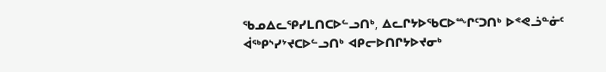ᖃᓄᐃᓚᕿᓯᒪᑎᑕᐅᓪᓗᑎᒃ, ᐃᓚᒋᔭᐅᖃᑕᐅᖖᒋᑦᑐᑎᒃ ᐅᕝᕙᓘᓐᓃᑦ ᐋᖅᑭᔅᓯᔾᔪᑕᐅᓪᓗᑎᒃ ᐊᑭᓕᐅᑎᒋᔭᐅᔪᓂᒃ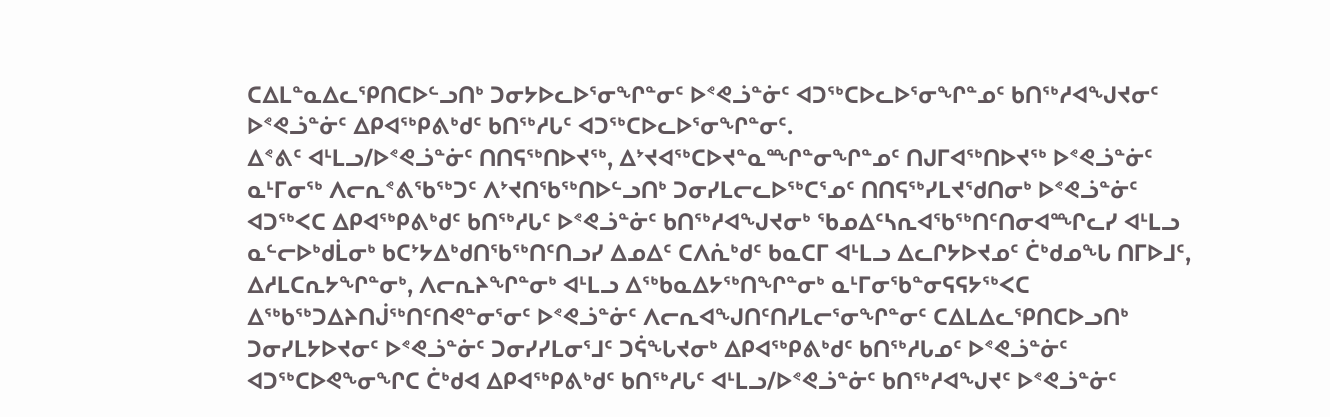ᑕᐃᒪᓐᓇᐃᓚᕿᑎᑕᐅᓪᓗᑎᒃ ᑐᓂᔭᐅᓚᐅᕐᓂᖏᓐᓂᑦ ᐅᕝᕙᓘᓐᓃᑦ ᐊᑐᖅᑕᐅᓚᐅᕐᓂᖏᓐᓄᑦ ᑲᑎᖅᓱᐊᖑᔪᓂᑦ ᐅᕝᕙᓘᓐᓃᑦ ᐃᑭᐊᖅᑭᕕᒃᑯᑦ ᑲᑎᖅᓱᒐᑦ ᐊᑐᖅᑕᐅᓚᐅᕐᓂᖏᓐᓂᑦ.
ᐃᕝᕕᑦ ᐊᒻᒪᓗ/ᐅᕝᕙᓘᓐᓃᑦ ᑎᑎᕋᖅᑎᐅᔪᖅ, ᐃᔾᔪᐊᖅᑕᐅᔪᓐᓇᖖᒋᓐᓂᖏᓐᓄᑦ ᑎᒍᒥᐊᖅᑎᐅᔪᖅ ᐅᕝᕙᓘᓐᓃᑦ ᓇᒻᒥᓂᖅ ᐱᓕᕆᕝᕕᖃᖅᑐᑦ ᐱᔾᔪᑎᖃᖅᑎᐅᓪᓗᑎᒃ ᑐᓂᓯᒪᓕᓚᐅᖅᑕᕐᓄᑦ ᑎᑎᕋᖅᓯᒪᔪᖁᑎᓂᒃ ᐅᕝᕙᓘᓐᓃᑦ ᐊᑐᖅᐸᑕ ᐃᑭᐊᖅᑭᕕᒃᑯᑦ ᑲᑎᖅᓱᒐᑦ ᐅᕝᕙᓘᓐᓃᑦ ᑲᑎᖅᓱᐊᖑᔪᓂᒃ ᖃᓄᐃᑦᓴᕆᐊᖃᖅᑎᑦᑎᓂᐊᖖᒋᓚᓯ ᐊᒻᒪᓗ ᓇᓪᓕᐅᒃᑯᒫᓂᒃ ᑲᑕᔾᔭᐃᒃᑯᑎᖃᖅᑎᑦᑎᓗᓯ ᐃᓄᐃᑦ ᑕᐱᕇᒃᑯᑦ ᑲᓇᑕᒥ ᐊᒻᒪᓗ ᐃᓚᒋᔭᐅᔪᓄᑦ ᑖᒃᑯᓄᖓ ᑎᒥᐅᒧᑦ, ᐃᓱᒪᑕᕆᔭᖏᓐᓂᒃ, ᐱᓕᕆᔨᖏᓐᓂᒃ ᐊᒻᒪᓗ ᐃᖅᑲᓇᐃᔭᖅᑎᖏᓐᓂᒃ ᓇᒻᒥᓂᖃᓐᓂᕋᕋᔭᖅᐸᑕ ᐃᖅᑲᖅᑐᐃᔨᑎᒎᖅᑎᑦᑎᕙᓐᓂᕐᓂᑦ ᐅᕝᕙᓘᓐᓃᑦ ᐱᓕᕆᐊᖑᑎᑦᑎᓯᒪᓕᕐᓂᖏᓐᓂᑦ ᑕᐃᒪᐃᓚᕿᑎᑕᐅᓗᑎᒃ ᑐᓂᓯᒪᔭᐅᔪᓂᑦ ᐅᕝᕙᓘᓐᓃᑦ ᑐᓂᓯᓯᒪᓂᕐᒧᑦ ᑐᕌᖓᔪᓂᒃ ᐃᑭᐊᖅᑭᕕᒃᑯᑦ ᑲᑎᖅᓱᒐᓄᑦ ᐅᕝᕙᓘᓐᓃᑦ ᐊᑐᖅᑕᐅᕙᖕᓂᖏᑕ ᑖᒃᑯᐊ ᐃᑭᐊᖅᑭᕕᒃᑯᑦ ᑲᑎᖅᓱᒐᑦ ᐊᒻᒪᓗ/ᐅᕝᕙᓘᓐᓃᑦ ᑲᑎᖅᓱᐊᖑᔪᑦ ᐅᕝᕙᓘᓐᓃᑦ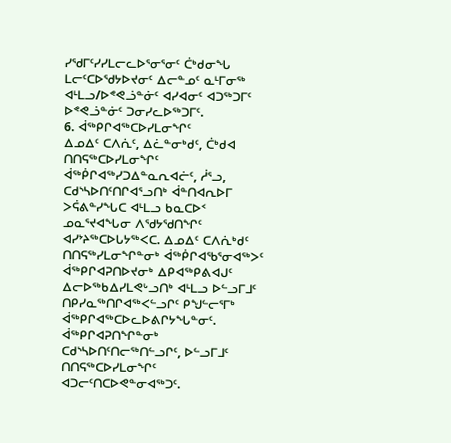ᓯᖁᒥᑦᓯᓯᒪᓕᓚᐅᕐᓂᕐᓂᑦ ᑖᒃᑯᓂᖓ ᒪᓕᑦᑕᐅᖁᔭᐅᔪᓂᑦ ᐃᓕᓐᓄᑦ ᓇᒻᒥᓂᖅ ᐊᒻᒪᓗ/ᐅᕝᕙᓘᓐᓃᑦ ᐊᓯᐊᓂᑦ ᐊᑐᖅᑐᒥᑦ ᐅᕝᕙᓘᓐᓃᑦ ᑐᓂᓯᓚᐅᖅᑐᒥᑦ.
6. ᐋᖅᑭᒋᐊᖅᑕᐅᓯᒪᓂᖏᑦ
ᐃᓄᐃᑦ ᑕᐱᕇᑦ, ᐃᓛᓐᓂᒃᑯᑦ, ᑖᒃᑯᐊ ᑎᑎᕋᖅᑕᐅᓯᒪᓂᖏᑦ ᐋᖅᑮᒋᐊᖅᓯᑐᐃᓐᓇᕆᐊᓖᑦ, ᓲᕐᓗ, ᑕᑯᔅᓴᐅᑎᑦᑎᒋᐊᕐᓗᑎᒃ ᐋᓐᑎᐊᕆᐅᒥ ᐳᕌᕕᓐᓯᖓᑕ ᐊᒻᒪᓗ ᑲᓇᑕᐅᑉ ᓄᓇᕐᔪᐊᖓᓂ ᐱᖁᔭᖁᑎᖏᑦ ᐊᓯᔾᔨᖅᑕᐅᒐᔭᖅᐸᑕ. ᐃᓄᐃᑦ ᑕᐱᕇᒃᑯᑦ ᑎᑎᕋᖅᓯᒪᓂᖏᓐᓂᒃ ᐋᖅᑮᒋᐊᖃᕐᓂᐊᖅᐳᑦ ᐋᖅᑭᒋᐊᕈᑎᐅᔪᓂᒃ ᐃᑭᐊᖅᑭᕕᐊᒍᑦ ᐃᓕᐅᖅᑲᐃᓯᒪᕙᒡᓗᑎᒃ ᐊᒻᒪᓗ ᐅᓪᓗᒥᒧᑦ ᑎᑭᓯᓇᖅᑎᒋᐊᖅᐸᓪᓗᒋᑦ ᑭᖑᓪᓕᕐᒥᒃ ᐋᖅᑭᒋᐊᖅᑕᐅᓚᐅᕕᒋᔭᖓᓐᓂᑦ. ᐋᖅᑭᒋᐊᕈᑎᖏᓐᓂᒃ ᑕᑯᔅᓴᐅᑎᑦᑎᓕᖅᑎᓪᓗᒋᑦ, ᐅᓪᓗᒥᒧᑦ ᑎᑎᕋᖅᑕᐅᓯᒪᓂᖏᑦ ᐊᑐᓕᑦᑎᑕᐅᕙᓐᓂᐊᖅᑐᑦ.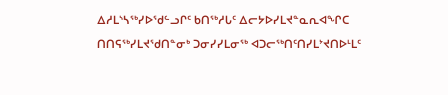ᐃᓱᒪᔅᓴᖅᓯᐅᖁᓪᓗᒋᑦ ᑲᑎᖅᓱᒐᑦ ᐃᓕᔭᐅᓯᒪᔪᓐᓇᕆᐊᖏᑕ ᑎᑎᕋᖅᓯᒪᔪᖁᑎᓐᓂᒃ ᑐᓂᓯᓯᒪᓂᖅ ᐊᑐᓕᖅᑎᑦᑎᓯᒪᔾᔪᑎᐅᒻᒪᑦ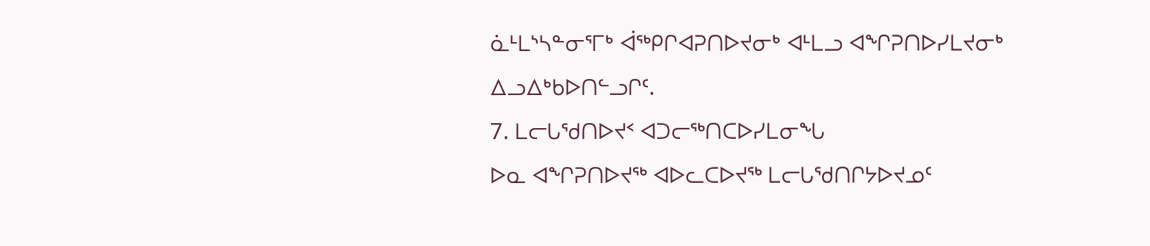ᓈᒻᒪᔅᓴᓐᓂᕐᒥᒃ ᐋᖅᑭᒋᐊᕈᑎᐅᔪᓂᒃ ᐊᒻᒪᓗ ᐊᖏᕈᑎᐅᓯᒪᔪᓂᒃ ᐃᓗᐃᒃᑲᐅᑎᓪᓗᒋᑦ.
7. ᒪᓕᒐᖁᑎᐅᔪᑉ ᐊᑐᓕᖅᑎᑕᐅᓯᒪᓂᖓ
ᐅᓇ ᐊᖏᕈᑎᐅᔪᖅ ᐊᐅᓚᑕᐅᔪᖅ ᒪᓕᒐᖁᑎᒋᔭᐅᔪᓄᑦ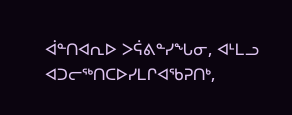ᐋᓐᑎᐊᕆᐅ ᐳᕌᕕᓐᓯᖓᓂ, ᐊᒻᒪᓗ ᐊᑐᓕᖅᑎᑕᐅᓯᒪᒋᐊᖃᕈᑎᒃ,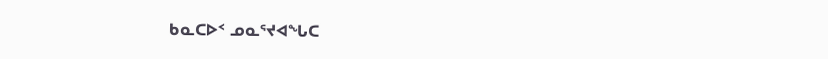ᑲᓇᑕᐅᑉ ᓄᓇᕐᔪᐊᖓᑕ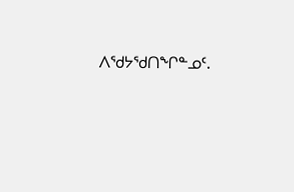ᐱᖁᔭᖁᑎᖏᓐᓄᑦ.